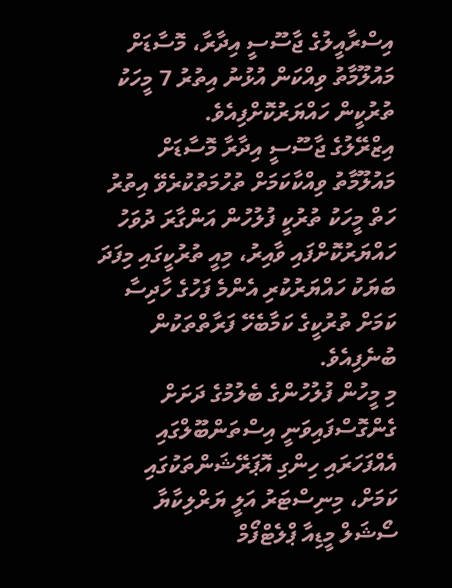އިސްރާއީލުގެ ޖާސޫސީ އިދާރާ، މޮސާޑަށް މައުލޫމާތު ވިއްކަން އުޅުނު އިތުރު 7 މީހަކު ތުރުކީން ހައްޔަރުކޮށްފިއެވެ.
އިޒްރޭލުގެ ޖާސޫސީ އިދާރާ މޮސާޑަށް މައުލޫމާތު ވިއްކާކަމަށް ތުހުމަތުކުރެވޭ އިތުރު ހަތް މީހަކު ތުރުކީ ފުލުހުން އަންގާރަ ދުވަހު ހައްޔަރުކޮށްފައި ވާއިރު، މިއީ ތުރުކީގައި މިފަދަ ބަޔަކު ހައްޔަރުކުރި އެންމެ ފަހުގެ ހާދިސާ ކަމަށް ތުރުކީގެ ކަމާބެހޭ ފަރާތްތަކުން ބުނެފިއެވެ.
މި މީހުން ފުލުހުންގެ ބެލުމުގެ ދަށަށް ގެންގޮސްފައިވަނީ އިސްތަންބޫލްގައި އެއްފަހަރައި ހިންގި އޮޕަރޭޝަންތަކުގައި ކަމަށް، މިނިސްޓަރު އަލީ ޔަރްލިކާޔާ ސޯޝަލް މީޑިއާ ޕްލެޓްފޯމް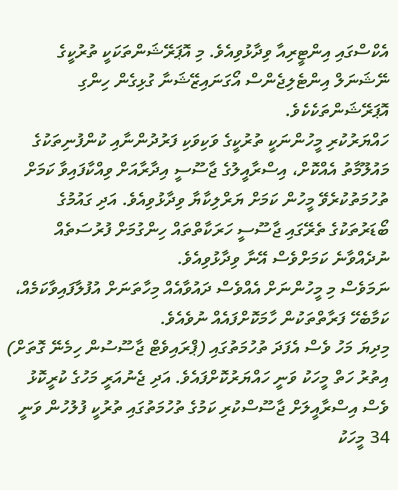އެކްސްގައި އިންޓީރިއާ ވިދާޅުވިއެވެ. މި އޮޕަރޭޝަންތަކަކީ ތުރުކީގެ ނޭޝަނަލް އިންޓެލިޖެންސް އޯގަނައިޒޭޝަނާ ގުޅިގެން ހިންގި އޮޕަރޭޝަންތަކެކެވެ.
ހައްޔަރުކުރި މީހުންނަކީ ތުރުކީގެ ވަކިވަކި ފަރުދުންނާއި ކުންފުނިތަކުގެ މައުލޫމާތު އެއްކޮށް، އިސްރާއީލުގެ ޖާސޫސީ އިދާރާއަށް ވިއްކާފައިވާ ކަމަށް ތުހުމަތުކުރެވޭ މީހުން ކަމަށް ޔަރްލިކާޔާ ވިދާޅުވިއެވެ. އަދި ގައުމުގެ ބޯޑަރުތަކުގެ ތެރޭގައި ޖާސޫސީ ހަރަކާތްތައް ހިންގުމަށް ފުރުސަތެއް ނުދެއްވާނެ ކަމަށްވެސް އޭނާ ވިދާޅުވިއެވެ.
ނަމަވެސް މި މީހުންނަށް އެއްވެސް ދައުވާއެއް މިހާތަނަށް އުފުލާފައިވާކަމެއް، ކަމާބެހޭ ފަރާތްތަކުން ހާމަކޮށްފައެއް ނުވެއެވެ.
މިދިޔަ މަހު ވެސް އެފަދަ ތުހުމަތުގައި (ޕްރައިވެޓް ޖާސޫސުން ހިމެނޭ ގޮތަށް) އިތުރު ހަތް މީހަކު ވަނީ ހައްޔަރުކޮށްފައެވެ. އަދި ޖެނުއަރީ މަހުގެ ކުރީކޮޅު ވެސް އިސްރާއީލަށް ޖާސޫސްކުރި ކަމުގެ ތުހުމަތުގައި ތުރުކީ ފުލުހުން ވަނީ 34 މީހަކު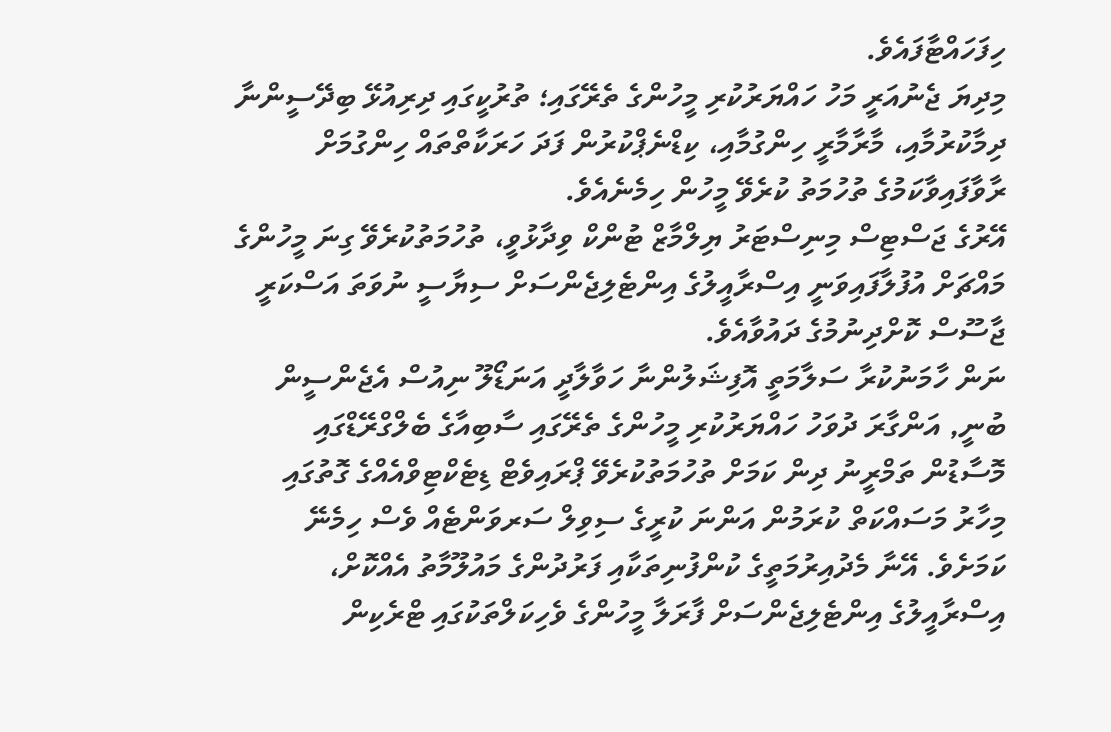ހިފަހައްޓާފައެވެ.
މިދިޔަ ޖެނުއަރީ މަހު ހައްޔަރުކުރި މީހުންގެ ތެރޭގައި؛ ތުރުކީގައި ދިރިއުޅޭ ބިދޭސީންނާ ދިމާކުރުމާއި، މާރާމާރީ ހިންގުމާއި، ކިޑްނެޕްކުރުން ފަދަ ހަރަކާތްތައް ހިންގުމަށް ރާވާފައިވާކަމުގެ ތުހުމަތު ކުރެވޭ މީހުން ހިމެނެއެވެ.
އޭރުގެ ޖަސްޓިސް މިނިސްޓަރު ޔިލްމާޒް ޓުންކް ވިދާޅުވީ، ތުހުމަތުކުރެވޭ ގިނަ މީހުންގެ މައްޗަށް އުފުލާފައިވަނީ އިސްރާއީލުގެ އިންޓެލިޖެންސަށް ސިޔާސީ ނުވަތަ އަސްކަރީ ޖާސޫސް ކޮށްދިނުމުގެ ދައުވާއެވެ.
ނަން ހާމަނުކުރާ ސަލާމަތީ އޮފިޝަލުންނާ ހަވާލާދީ އަނަޑޯލޫ ނިއުސް އެޖެންސީން ބުނީ, އަންގާރަ ދުވަހު ހައްޔަރުކުރި މީހުންގެ ތެރޭގައި ސާބިއާގެ ބެލްގްރޭޑްގައި މޮސާޑުން ތަމްރީނު ދިން ކަމަށް ތުހުމަތުކުރެވޭ ޕްރައިވެޓް ޑިޓެކްޓިވްއެއްގެ ގޮތުގައި މިހާރު މަސައްކަތް ކުރަމުން އަންނަ ކުރީގެ ސިވިލް ސަރވަންޓެއް ވެސް ހިމެނޭ ކަމަށެވެ. އޭނާ މެދުއިރުމަތީގެ ކުންފުނިތަކާއި ފަރުދުންގެ މައުލޫމާތު އެއްކޮށް، އިސްރާއީލުގެ އިންޓެލިޖެންސަށް ފާރަލާ މީހުންގެ ވެހިކަލްތަކުގައި ޓްރެކިން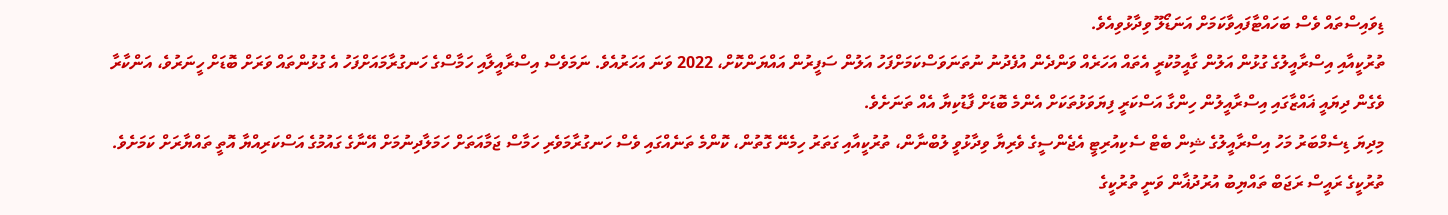ޑިވައިސްތައް ވެސް ބަހައްޓާފައިވާކަމަށް އަނަޑޯލޫ ވިދާޅުވިއެވެ.
ތުރުކީއާއި އިސްރާއީލުގެ ގުޅުން އަލުން ގާއީމުކުރީ އެތައް އަހަރެއް ވަންދެން އުފެދުނު ނުތަނަވަސްކަމަށްފަހު އަލުން ސަފީރުން އައްޔަންކޮށް، 2022 ވަނަ އަހަރުއެވެ. ނަމަވެސް އިސްރާއީލާއި ހަމާސްގެ ހަނގުރާމައަށްފަހު އެ ގުޅުންތައް ވަރަށް ބޮޑަށް ހީނަރުވެ، އަންކާރާ ވެގެން ދިޔައީ ޣައްޒާގައި އިސްރާއީލުން ހިންގާ އަސްކަރީ ފިޔަވަޅުތަކަށް އެންމެ ބޮޑަށް ފާޑުކިޔާ އެއް ތަނަށެވެ.
މިދިޔަ ޑިސެމްބަރު މަހު އިސްރާއީލުގެ ޝިން ބެޓް ސެކިއުރިޓީ އެޖެންސީގެ ވެރިޔާ ވިދާޅުވީ ލުބްނާން، ތުރުކީއާއި ގަތަރު ހިމެނޭ ގޮތުން، ކޮންމެ ތަނެއްގައި ވެސް ހަނގުރާމަވެރި ހަމާސް ޖަމާއަތަށް ހަމަލާދިނުމަށް އޭނާގެ ގައުމުގެ އަސްކަރިއްޔާ އޮތީ ތައްޔާރަށް ކަމަށެވެ.
ތުރުކީގެ ރައީސް ރަޖަބް ތައްޔިބު އުރުދުޣާން ވަނީ ތުރުކީގެ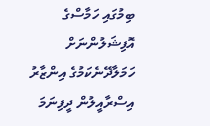ބިމުގައި ހަމާސްގެ އޮފިޝަލުންނަށް ހަމަލާދޭނެކަމުގެ އިންޒާރު އިސްރާއީލުން ދީފިނަމަ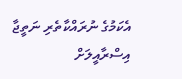އެކަމުގެ ނުރައްކާތެރި ނަތީޖާ އިސްރާއީލަށް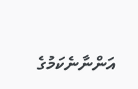އަންނާނެކަމުގެ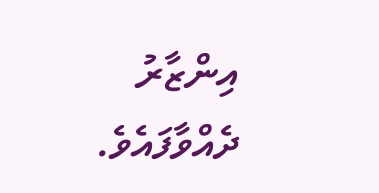އިންޒާރު ދެއްވާފައެވެ.